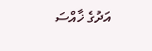އަދުގެ ޚާއްސަ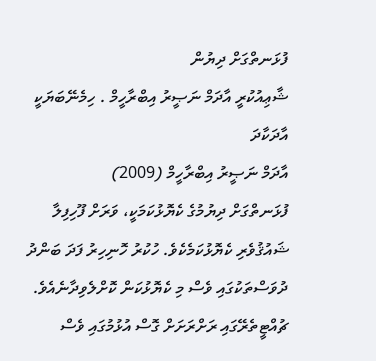ފުޅަނތްގަށް ދިޔުން
ޝާޢިއުކުރީ އާދަމް ނަޞީރު އިބްރާހީމް . ހިމެނޭބަޔަކީ އާދަކާދަ
އާދަމް ނަޞީރު އިބްރާހީމް (2009)
ފުޅަނތްގަށް ދިޔުމުގެ ކެޔޮޅުކަމަކީ، ވަރަށް ފޫހިފިލާ ޝައުޤުވެރި ކެޔޮޅުކަމެކެވެ. ހުކުރު ހޮނިހިރު ފަދަ ބަންދު ދުވަސްތަކުގައި ވެސް މި ކެޔޮޅުކަން ކޮށްލެވިދާނެއެވެ. ޗުއްޓީތެރޭގައި ރަށްރަށަށް ގޮސް އުޅުމުގައި ވެސް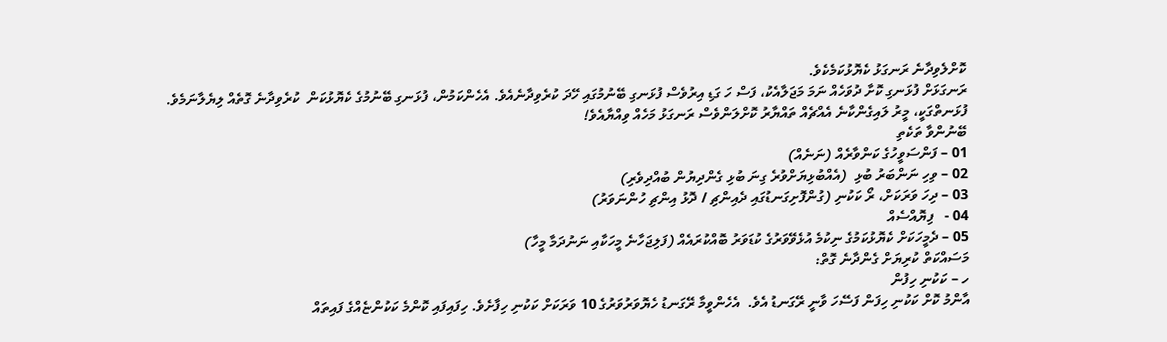ކޮށްލެވިދާނެ ރަނގަޅު ކެޔޮޅުކަމެކެވެ.
ރަނގަޅަށް ފުޅަނގި ކޮށާ ދުވަހެއް ނަމަ މަޖަލާއެކު، ފަސް ހަ ގަޑި އިރުވެސް ފުޅަނގި ބޭނުމުގައި ހޭދަ ކުރެވިދާނެއެވެ. އެހެންކަމުން، ފުޅަނގި ބޭނުމުގެ ކެޔޮޅުކަން  ކުރެވިދާނެ ގޮތެއް ލިޔެލާނަމެވެ.
ފުޅަނތްގަކީ، މީރު ލައިގެންކާނެ އެއްޗެއް ތައްޔާރު ކޮށްލަންވެސް ރަނގަޅު މަހެއް ވިއްޔާއެވެ!
ބޭނުންވާ ތަކެތި
01 – ފަންސަވީހުގެ ކަންވާރެއް (ނަނެއް)
02 – ވިހި ނަންބަރު ބުޅި  (އެއްބުޅިޔަށްވުރެ ގިނަ ބުޅި ގެންދިޔުން ބުއްދިވެރި)
03 – ދިހަ ވަރަކަށް، ރޯ ކަކުނި (ގުންފޮށިގަނޑުގައި ދެއިންޗި / ދޮޅު އިންޗި ހުންނަވަރު)
04 -   ފިޔޮއްސެއް
05 – ދެމީހަކަށް ކެޔޮޅުކަމުގެ ނިކުމެ އުޅެވޭވަރުގެ ކުޑަވަރު ބޮއްކުރައެއް (ފަލިޖަހާނެ މީހަކާއި ނަނުދަމާ މީހާ)
މަސައްކަތް ކުރިޔަށް ގެންދާނެ ގޮތް:
ހ – ކަކުނި ހިފުން
އާންމު ކޮށް ކަކުނި ހިފަން ފަސޭހަ ވާނީ ރޭގަނޑު އެވެ.  އެހެންވީމާ ރޭގަނޑު ހެޔޮވަރުވަރުގެ 10 ވަރަކަށް ކަކުނި ހިފާށެވެ. ހިފައިފައި ކޮންމެ ކަކުންޏެއްގެ ފައިތައް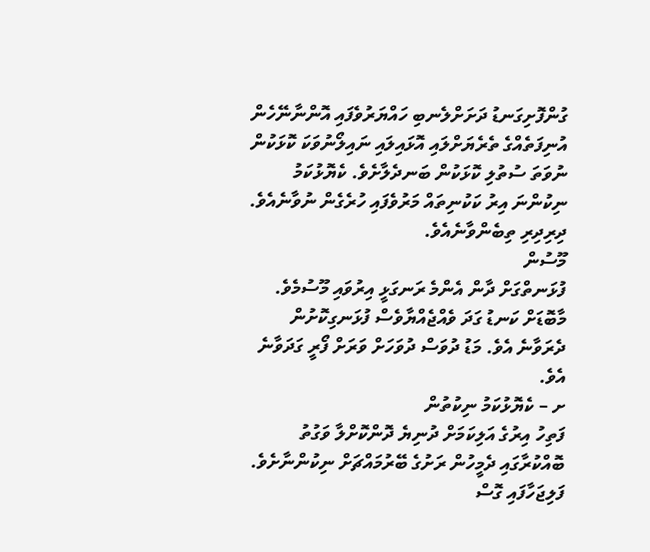ގުންފޮށިގަނޑު ދަށަށްލެނބި ހައްޔަރުވެފައި އޮންނާނޭހެން އުނިފަތެއްގެ ތެރެޔަށްލައި އޮޅައިލައި ނައިލޯނުވަކަ ކޮޅަކުން ނުވަތަ ސުތުލި ކޮޅަކުން ބަނދެލާށެވެ. ކެޔޮޅުކަމު ނިކުންނަ އިރު ކަކުނިތައް މަރުވެފައި ހުރެގެން ނުވާނެއެވެ. ދިރިދިރި ތިބެންވާނެއެވެ.
މޫސުން
ފުޅަނތްގަށް ދާން އެންމެ ރަނގަޅީ އިރުވައި މޫސުމެވެ. މާބޮޑަށް ކަނޑު ގަދަ ވެއްޖެއްޔާވެސް ފުޅަނގިކޮށުން ދެރަވާނެ އެވެ. މަޑު ދުވަސް ދުވަހަށް ވަރަށް ފޯރީ ގަދަވާނެ އެވެ.
ށ – ކެޔޮޅުކަމު ނިކުތުން
ފަތިހު އިރުގެ އަލިކަމަށް ދުނިޔެ ދޮންކޮށްލާ ވަގުތު ބޮއްކުރާގައި ދެމީހުން ރަށުގެ ބޭރުމައްޗަށް ނިކުންނާށެވެ.
ފަލިޖަހާފައި ގޮސް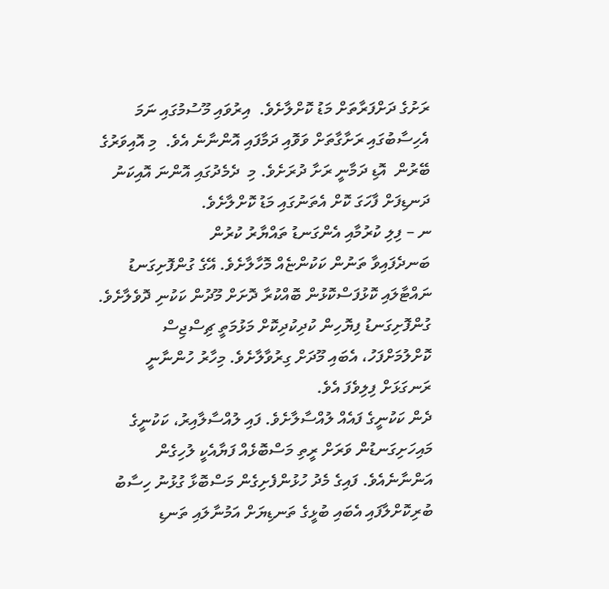ރަށުގެ ދަށްފަރާތަށް މަޑު ކޮށްލާށެވެ.  އިރުވައި މޫސުމުގައި ނަމަ އެހިސާބުގައި ރަށާގާތަށް ވަވޮއި ދަމާފައި އޮންނާނެ އެވެ.  މި އޮއިވަރުގެ ބޭރުން  އޮޑި ދަމާނީ ރަށާ ދުރަށެވެ. މި  ދެމެދުގައި އޮންނަ އޮއިކަނު ދަނޑިފަށް ފާހަގަ ކޮށް އެތަނުގައި މަޑު ކޮށްލާށެވެ.
ނ – ފިލި ކުރުމާއި އެންގަނޑު ތައްޔާރު ކުރުން
ބަނދެފައިވާ ތަނުން ކަކުންޏެއް މޮހާލާށެވެ. އޭގެ ގުންފޮށިގަނޑު ނައްޓާލައި ކޮޅުފަސްކޮޅުން ބޮއްކުރާ ދޮށަށް މޫދުން ކަކުނި ދޮވެލާށެވެ. ގުންފޮށިގަނޑު ފިޔޮހިން ކުދިކުދިކޮށް މަޅުމަތީ ޗިސްޖިސް ކޮށްލުމަށްފަހު، އެބައި މޫދަށް ގިރުވާލާށެވެ. މިހާރު ހުންނާނީ ރަނގަޅަށް ފިލިވެފަ އެވެ.
ދެން ކަކުނީގެ ފައެއް ލުއްސާލާށެވެ. ފައި ލުއްސާލާއިރު، ކަކުނީގެ މައިހަށިގަނޑުން ވަރަށް ރީތި މަސްބޮޅެއް ފަޔާއެކީ ލުހިގެން އަންނާނެއެވެ. ފައިގެ މެދު ހުޅުންފެށިގެން މަސްބޮޅާ ގުޅުނު ހިސާބު ބުރިކޮށްލާފައި އެބައި ބުޅީގެ ތަނޑިޔަށް އަމުނާލައި ތަނޑި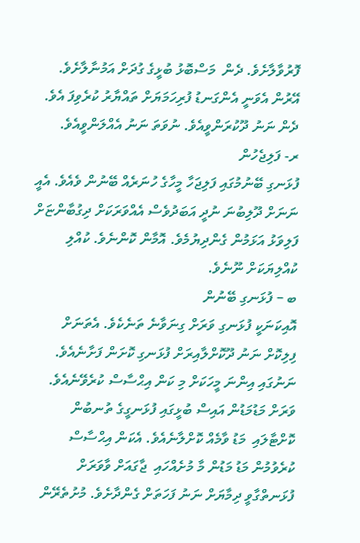ފޮރުވާލާށެވެ. ދެން  މަސްބޮޅު ބުޅީގެ ގުދަށް އަމުނާލާށެވެ. އޭރުން އެވަނީ އެންގަނޑު ފުރިހަމަޔަށް ތައްޔާރު ކުރެވިފަ އެވެ.  ދެން ނަނު ދޫކުރަންވީއެވެ. ނުވަތަ ނަނު އެއްލަންވީއެވެ.
ރ- ފަލިޖެހުން
ފުޅަނގި ބޭނުމުގައި ފަލިޖަހާ މީހާގެ ހުނަރެއް ބޭނުން ވެއެވެ. އެއީ ނަނަށް ދޫލިބުނަ ނުދީ އަބަދުވެސް އެއްވަރަކަށް ދިގުބާންޏަށް ފަލިވަޅު އަޅަމުން ގެންދިޔުމެވެ. އޮމާން ކޮންނެވެ. ކުއްލި ކުއްލިޔަކަށް ނޫނެވެ.
ބ – ފުޅަނގި ބޭނުން
އޮއިކަނަކީ ފުޅަނގި ވަރަށް ގިނަވާނެ ތަނެކެވެ. އެތަނަށް ފިލިކޮށް ނަނު ދޫކޮށްލާއިރަށް ފުޅަނގި ކޮށަން ފަށާނެއެވެ.  ނަނުގައި އިންނަ މީހަކަށް މި ކަން އިޙްސާސް ކުރެވޭނެއެވެ. ވަރަށް މަޑުމަޑުން އައިސް ބުޅީގައި ފުޅަނގީގެ ތުނބުން ކޮށްޓާލައި  މަޑު ވާމެއް ކޮށްލާނެއެވެ. އެކަން އިޙްސާސް ކުރެވުމުން މަޑު މަޑުން މާ މުށެއްހައި  ޖާގައަށް ވާވަރަށް ފުޅަނތްގާވީ ދިމާޔަށް ނަނު ފަހަތަށް ގެންދާށެވެ. މުށުތެރޭން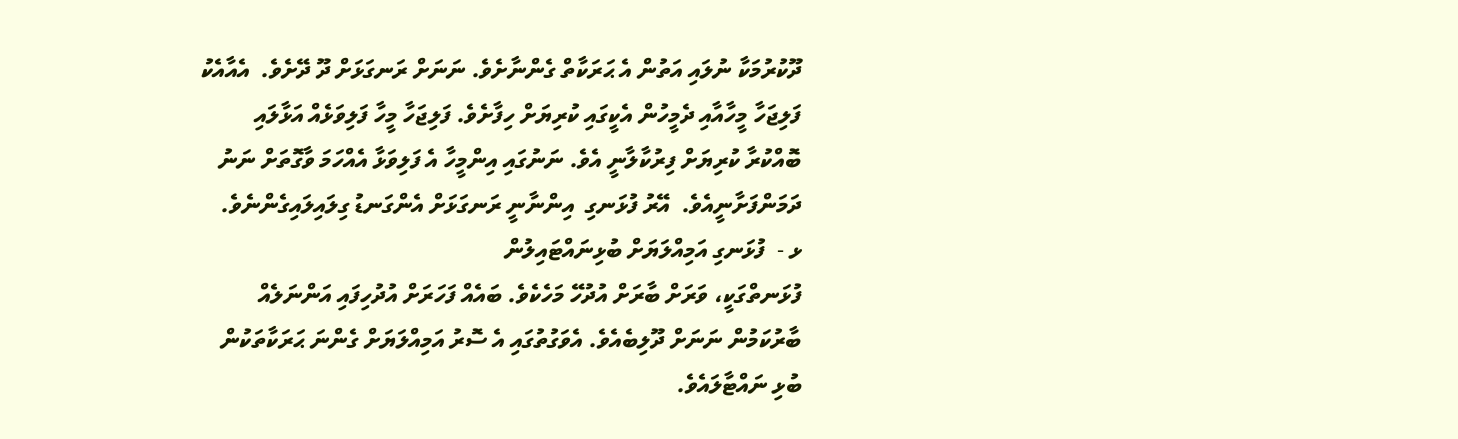ދޫކުރުމަކާ ނުލައި އަތުން އެ ޙަރަކާތް ގެންނާށެވެ. ނަނަށް ރަނގަޅަށް ދޫ ދޭށެވެ.  އެއާއެކު ފަލިޖަހާ މީހާއާއި ދެމީހުން އެކީގައި ކުރިޔަށް ހިފާށެވެ. ފަލިޖަހާ މީހާ ފަލިވަޅެއް އަޅާލައި ބޮއްކުރާ ކުރިޔަށް ފިރުކާލާނީ އެވެ. ނަނުގައި އިންމީހާ އެ ފަލިވަޅާ އެއްހަމަ ވާގޮތަށް ނަނު ދަމަންފަށާނީއެވެ.  އޭރު ފުޅަނގި  އިންނާނީ ރަނގަޅަށް އެންގަނޑު ގިލައިލައިގެންނެވެ.
ޅ -  ފުޅަނގި އަމިއްލަޔަށް ބުޅިނައްޓައިލުން
ފުޅަނތްގަކީ، ވަރަށް ބާރަށް އުދުހޭ މަހެކެވެ. ބައެއް ފަހަރަށް އުދުހިފައި އަންނަލެއް ބާރުކަމުން ނަނަށް ދޫލިބެއެވެ. އެވަގުތުގައި އެ ސޮރު އަމިއްލަޔަށް ގެންނަ ޙަރަކާތަކުން ބުޅި ނައްޓާލައެވެ.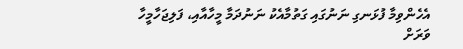އެހެންވިމާ ފުޅަނގި ނަނުގައި ގަތުމާއެކު ނަނުދަމާ މީހާއާއި، ފަލިޖަހާމީހާ ވަރަށް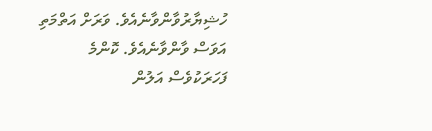ހުޝިޔާރުވާންވާނެއެވެ. ވަރަށް އަތްމަތި އަވަސް ވާންވާނެއެވެ. ކޮންމެ ފަހަރަކުވެސް އަލުން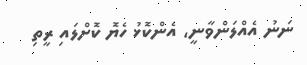ނަނު އެއްލަންވާނީ، އެންކޮޅު ހެޔޮ ކޮށްލައި ރީތި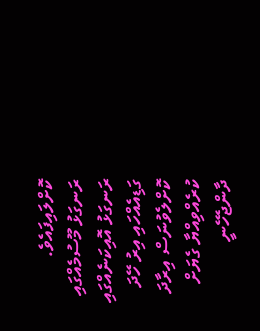ކޮށްލައިފައެވެ.
ރަނގަޅު މޫސުމެއްގައި ރަނގަޅު އޮއިކަނެއްގައި ގަޑިއެއްހައި އިރު ހޭދަ ކޮށްލެވުނަސް އިރާދަ ކުރެއްވިއްޔާ ގެޔަށް ދާންޖެހޭނީ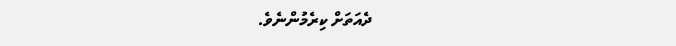ދެއަތަށް ކިރެމުންނެވެ.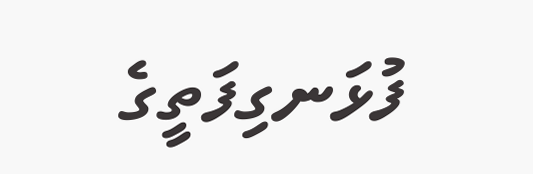ފުޅަނގިފަތީގެ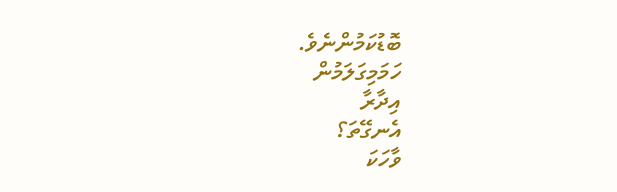ބޮޑުކަމުންނެވެ.
ހަމަމިގަލަމުން
އިދާރާ
އެނގޭތަ؟
ވާހަކަ